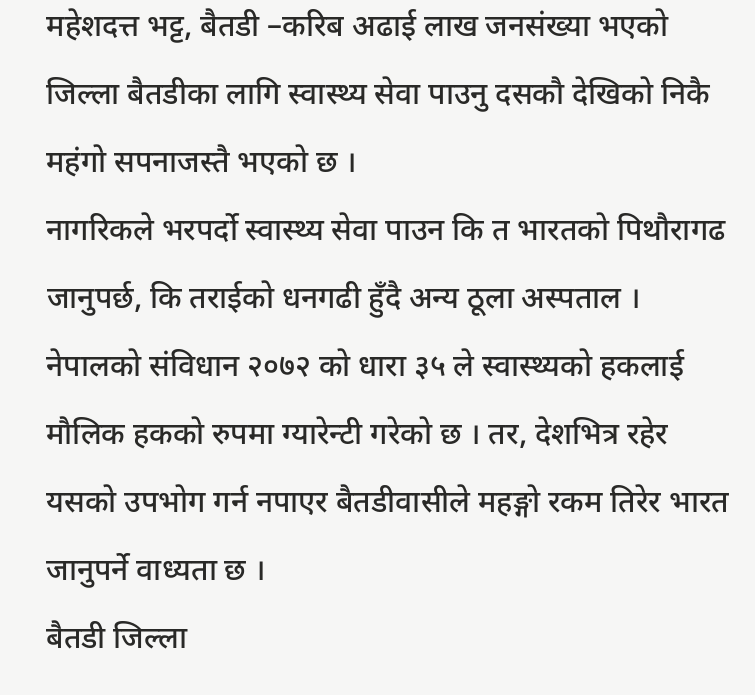महेशदत्त भट्ट, बैतडी –करिब अढाई लाख जनसंख्या भएको जिल्ला बैतडीका लागि स्वास्थ्य सेवा पाउनु दसकौ देखिको निकै महंगो सपनाजस्तै भएको छ ।
नागरिकले भरपर्दो स्वास्थ्य सेवा पाउन कि त भारतको पिथौरागढ जानुपर्छ, कि तराईको धनगढी हुँदै अन्य ठूला अस्पताल । नेपालको संविधान २०७२ को धारा ३५ ले स्वास्थ्यको हकलाई मौलिक हकको रुपमा ग्यारेन्टी गरेको छ । तर, देशभित्र रहेर यसको उपभोग गर्न नपाएर बैतडीवासीले महङ्गो रकम तिरेर भारत जानुपर्ने वाध्यता छ ।
बैतडी जिल्ला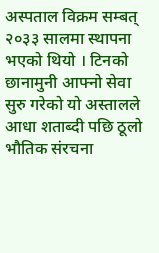अस्पताल विक्रम सम्बत् २०३३ सालमा स्थापना भएको थियो । टिनको छानामुनी आफ्नो सेवा सुरु गरेको यो अस्तालले आधा शताब्दी पछि ठूलो भौतिक संरचना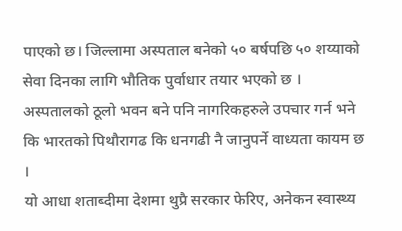पाएको छ। जिल्लामा अस्पताल बनेको ५० बर्षपछि ५० शय्याको सेवा दिनका लागि भौतिक पुर्वाधार तयार भएको छ । अस्पतालको ठूलो भवन बने पनि नागरिकहरुले उपचार गर्न भने कि भारतको पिथौरागढ कि धनगढी नै जानुपर्ने वाध्यता कायम छ ।
यो आधा शताब्दीमा देशमा थुप्रै सरकार फेरिए, अनेकन स्वास्थ्य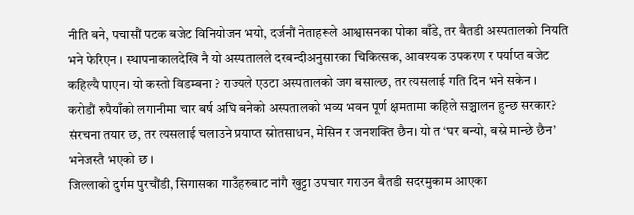नीति बने, पचासौं पटक बजेट विनियोजन भयो, दर्जनौं नेताहरूले आश्वासनका पोका बाँडे, तर बैतडी अस्पतालको नियति भने फेरिएन । स्थापनाकालदेखि नै यो अस्पतालले दरबन्दीअनुसारका चिकित्सक, आवश्यक उपकरण र पर्याप्त बजेट कहिल्यै पाएन। यो कस्तो विडम्बना ? राज्यले एउटा अस्पतालको जग बसाल्छ, तर त्यसलाई गति दिन भने सकेन ।
करोडौं रुपैयाँको लगानीमा चार बर्ष अघि बनेको अस्पतालको भव्य भवन पूर्ण क्षमतामा कहिले सञ्चालन हुन्छ सरकार? संरचना तयार छ, तर त्यसलाई चलाउने प्रयाप्त स्रोतसाधन, मेसिन र जनशक्ति छैन। यो त ‘घर बन्यो, बस्ने मान्छे छैन’ भनेजस्तै भएको छ ।
जिल्लाको दुर्गम पुरचौंडी, सिगासका गाउँहरुबाट नांगै खुट्टा उपचार गराउन बैतडी सदरमुकाम आएका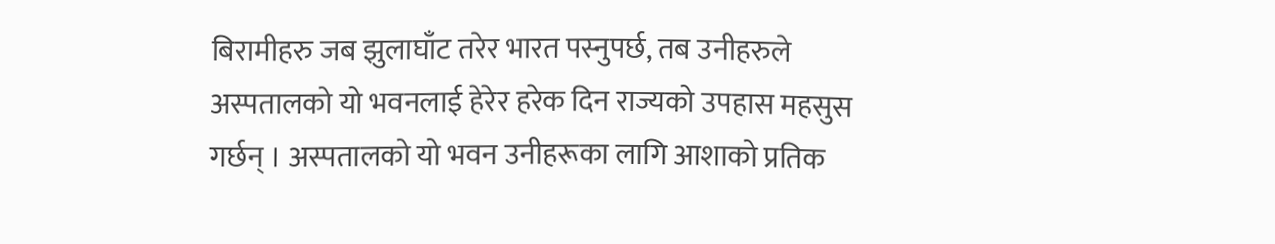बिरामीहरु जब झुलाघाँट तरेर भारत पस्नुपर्छ, तब उनीहरुले अस्पतालको यो भवनलाई हेरेर हरेक दिन राज्यको उपहास महसुस गर्छन् । अस्पतालको यो भवन उनीहरूका लागि आशाको प्रतिक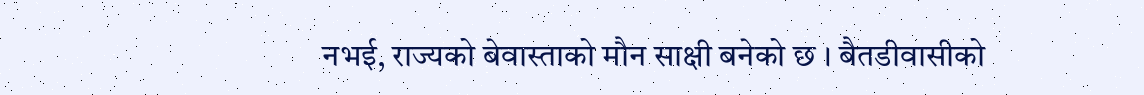नभई, राज्यको बेवास्ताको मौन साक्षी बनेको छ । बैतडीवासीको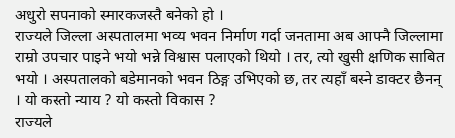अधुरो सपनाको स्मारकजस्तै बनेको हो ।
राज्यले जिल्ला अस्पतालमा भव्य भवन निर्माण गर्दा जनतामा अब आफ्नै जिल्लामा राम्रो उपचार पाइने भयो भन्ने विश्वास पलाएको थियो । तर, त्यो खुसी क्षणिक साबित भयो । अस्पतालको बडेमानको भवन ठिङ्ग उभिएको छ, तर त्यहाँ बस्ने डाक्टर छैनन् । यो कस्तो न्याय ? यो कस्तो विकास ?
राज्यले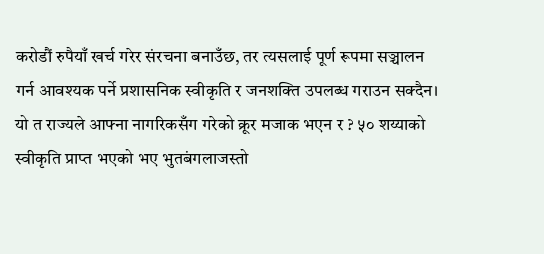करोडौं रुपैयाँ खर्च गरेर संरचना बनाउँछ, तर त्यसलाई पूर्ण रूपमा सञ्चालन गर्न आवश्यक पर्ने प्रशासनिक स्वीकृति र जनशक्ति उपलब्ध गराउन सक्दैन। यो त राज्यले आफ्ना नागरिकसँग गरेको क्रूर मजाक भएन र ? ५० शय्याको स्वीकृति प्राप्त भएको भए भुतबंगलाजस्तो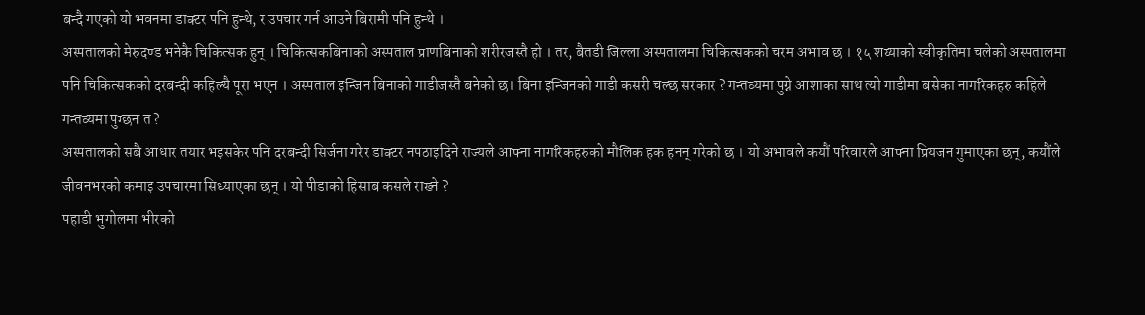बन्दै गएको यो भवनमा डाक्टर पनि हुन्थे, र उपचार गर्न आउने बिरामी पनि हुन्थे ।
अस्पतालको मेरुदण्ड भनेकै चिकित्सक हुन् । चिकित्सकबिनाको अस्पताल प्राणबिनाको शरीरजस्तै हो । तर, बैतडी जिल्ला अस्पतालमा चिकित्सकको चरम अभाव छ । १५ शय्याको स्वीकृतिमा चलेको अस्पतालमा पनि चिकित्सकको दरबन्दी कहिल्यै पूरा भएन । अस्पताल इन्जिन बिनाको गाडीजस्तै बनेको छ। बिना इन्जिनको गाडी कसरी चल्छ सरकार ? गन्तव्यमा पुग्ने आशाका साथ त्यो गाडीमा बसेका नागरिकहरु कहिले गन्तव्यमा पुग्छन त ?
अस्पतालको सबै आधार तयार भइसकेर पनि दरबन्दी सिर्जना गरेर डाक्टर नपठाइदिने राज्यले आफ्ना नागरिकहरुको मौलिक हक हनन् गरेको छ । यो अभावले कयौं परिवारले आफ्ना प्रियजन गुमाएका छन्, कयौंले जीवनभरको कमाइ उपचारमा सिध्याएका छन् । यो पीडाको हिसाब कसले राख्ने ?
पहाडी भुगोलमा भीरको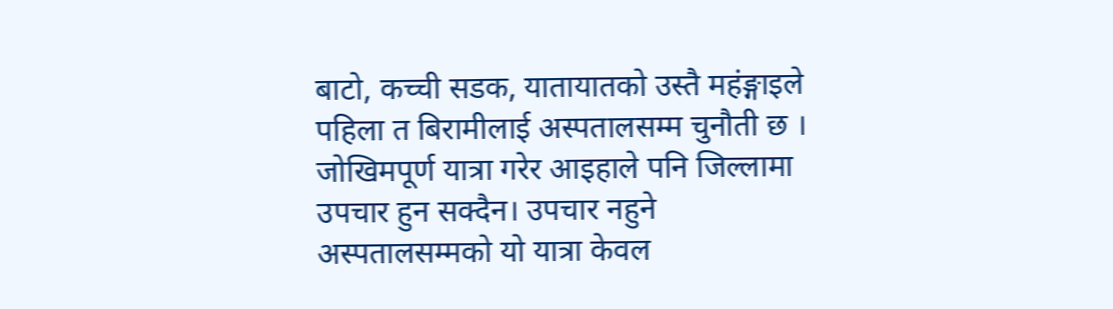बाटो, कच्ची सडक, यातायातको उस्तै महंङ्गाइले पहिला त बिरामीलाई अस्पतालसम्म चुनौती छ । जोखिमपूर्ण यात्रा गरेर आइहाले पनि जिल्लामा उपचार हुन सक्दैन। उपचार नहुने अस्पतालसम्मको यो यात्रा केवल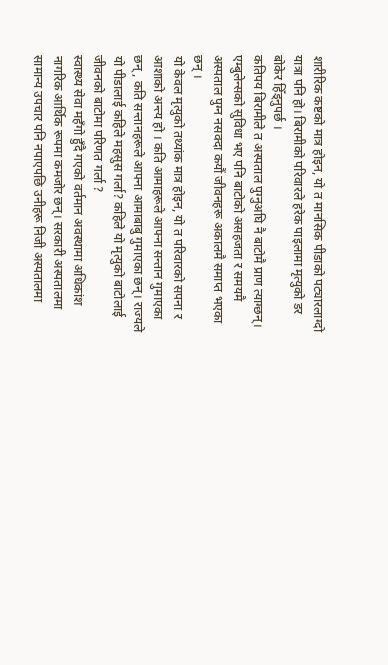शारीरिक कष्टको मात्र होइन, यो त मानसिक पीडाको पट्यारलाग्दो यात्रा पनि हो। बिरामीको परिवारले हरेक पाइलामा मृत्युको डर बोकेर हिँड्नुपर्छ ।
कतिपय बिरामीले त अस्पताल पुग्नुअघि नै बाटोमै प्राण त्याग्छन्। एम्बुलेन्सको सुविधा भए पनि बाटोको असहजता र समयमै अस्पताल पुग्न नसक्दा कयौं जीवनहरू अकालमै समाप्त भएका छन् ।
यो केवल मृत्युको तथ्यांक मात्र होइन, यो त परिवारको सपना र आशाको अन्त्य हो । कति आमाहरूले आफ्ना सन्तान गुमाएका छन्, कति सन्तानहरूले आफ्ना आमाबाबु गुमाएका छन्। राज्यले यो पीडालाई कहिले महसुस गर्ला? कहिले यो मृत्युको बाटोलाई जीवनको बाटोमा परिणत गर्ला ?
स्वास्थ्य सेवा महँगो हुँदै गएको वर्तमान अवस्थामा अधिकांश नागरिक आर्थिक रूपमा कमजोर छन्। सरकारी अस्पतालमा सामान्य उपचार पनि नपाएपछि उनीहरू निजी अस्पतालमा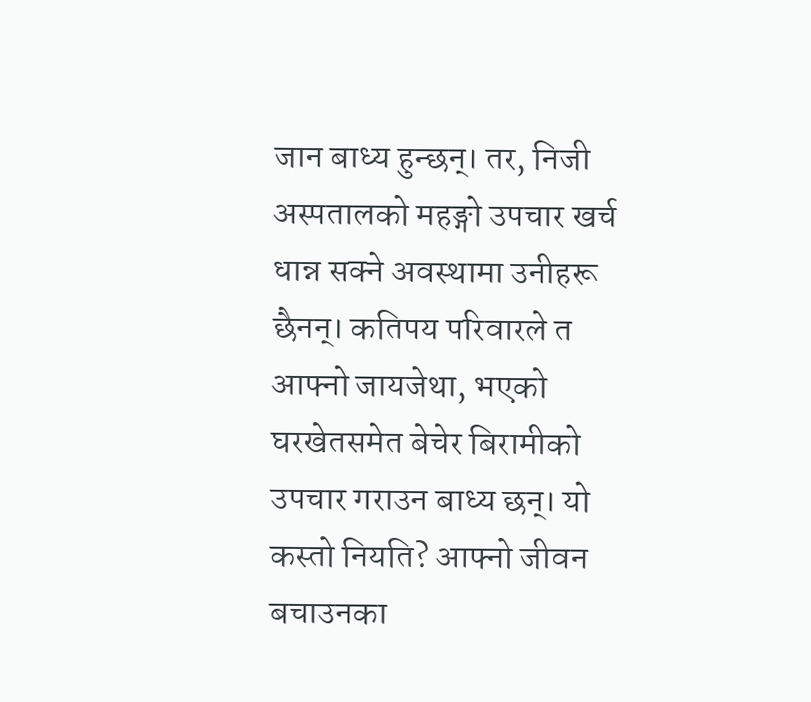जान बाध्य हुन्छन्। तर, निजी अस्पतालको महङ्गो उपचार खर्च धान्न सक्ने अवस्थामा उनीहरू छैनन्। कतिपय परिवारले त आफ्नो जायजेथा, भएको घरखेतसमेत बेचेर बिरामीको उपचार गराउन बाध्य छन्। यो कस्तो नियति? आफ्नो जीवन बचाउनका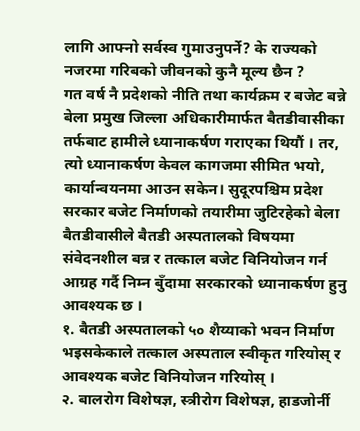लागि आफ्नो सर्वस्व गुमाउनुपर्ने? के राज्यको नजरमा गरिबको जीवनको कुनै मूल्य छैन ?
गत वर्ष नै प्रदेशको नीति तथा कार्यक्रम र बजेट बन्ने बेला प्रमुख जिल्ला अधिकारीमार्फत बैतडीवासीका तर्फबाट हामीले ध्यानाकर्षण गराएका थियौं । तर, त्यो ध्यानाकर्षण केवल कागजमा सीमित भयो, कार्यान्वयनमा आउन सकेन। सुदूरपश्चिम प्रदेश सरकार बजेट निर्माणको तयारीमा जुटिरहेको बेला बैतडीवासीले बैतडी अस्पतालको विषयमा संवेदनशील बन्न र तत्काल बजेट विनियोजन गर्न आग्रह गर्दै निम्न बुँदामा सरकारको ध्यानाकर्षण हुनु आवश्यक छ ।
१. बैतडी अस्पतालको ५० शैय्याको भवन निर्माण भइसकेकाले तत्काल अस्पताल स्वीकृत गरियोस् र आवश्यक बजेट विनियोजन गरियोस् ।
२. बालरोग विशेषज्ञ, स्त्रीरोग विशेषज्ञ, हाडजोर्नी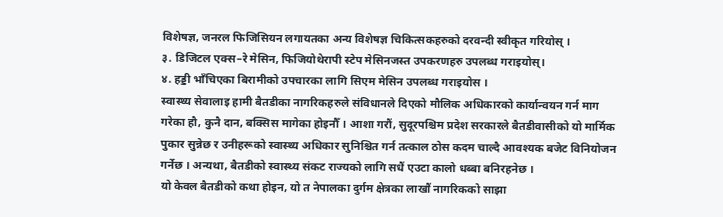विशेषज्ञ, जनरल फिजिसियन लगायतका अन्य विशेषज्ञ चिकित्सकहरुको दरवन्दी स्वीकृत गरियोस् ।
३. डिजिटल एक्स–रे मेसिन, फिजियोथेरापी स्टेप मेसिनजस्त उपकरणहरु उपलब्ध गराइयोस्।
४. हड्डी भाँचिएका बिरामीको उपचारका लागि सिएम मेसिन उपलब्ध गराइयोस ।
स्वास्थ्य सेवालाइ हामी बैतडीका नागरिकहरुले संविधानले दिएको मौलिक अधिकारको कार्यान्वयन गर्न माग गरेका हौ, कुनै दान, बक्सिस मागेका होइनौँ । आशा गरौं, सुदूरपश्चिम प्रदेश सरकारले बैतडीवासीको यो मार्मिक पुकार सुन्नेछ र उनीहरूको स्वास्थ्य अधिकार सुनिश्चित गर्न तत्काल ठोस कदम चाल्दै आवश्यक बजेट विनियोजन गर्नेछ । अन्यथा, बैतडीको स्वास्थ्य संकट राज्यको लागि सधैं एउटा कालो धब्बा बनिरहनेछ ।
यो केवल बैतडीको कथा होइन, यो त नेपालका दुर्गम क्षेत्रका लाखौं नागरिकको साझा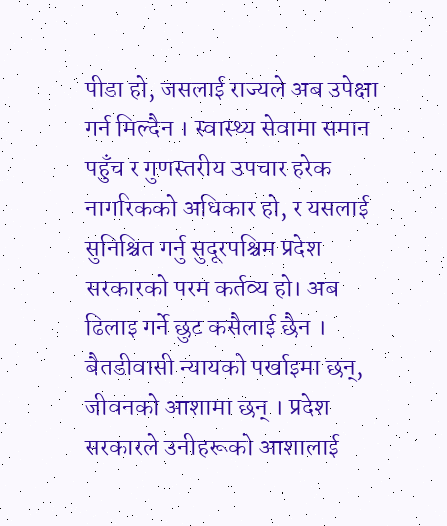पीडा हो, जसलाई राज्यले अब उपेक्षा गर्न मिल्दैन । स्वास्थ्य सेवामा समान पहुँच र गुणस्तरीय उपचार हरेक नागरिकको अधिकार हो, र यसलाई सुनिश्चित गर्नु सुदूरपश्चिम प्रदेश सरकारको परम कर्तव्य हो। अब ढिलाइ गर्ने छुट कसैलाई छैन ।
बैतडीवासी न्यायको पर्खाइमा छन्, जीवनको आशामा छन् । प्रदेश सरकारले उनीहरूको आशालाई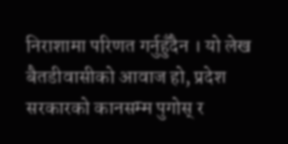निराशामा परिणत गर्नुहुँदैन । यो लेख बैतडीवासीको आवाज हो, प्रदेश सरकारको कानसम्म पुगोस् र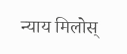न्याय मिलोस्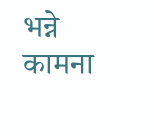भन्ने कामना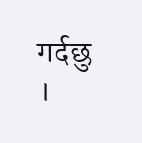गर्दछु ।